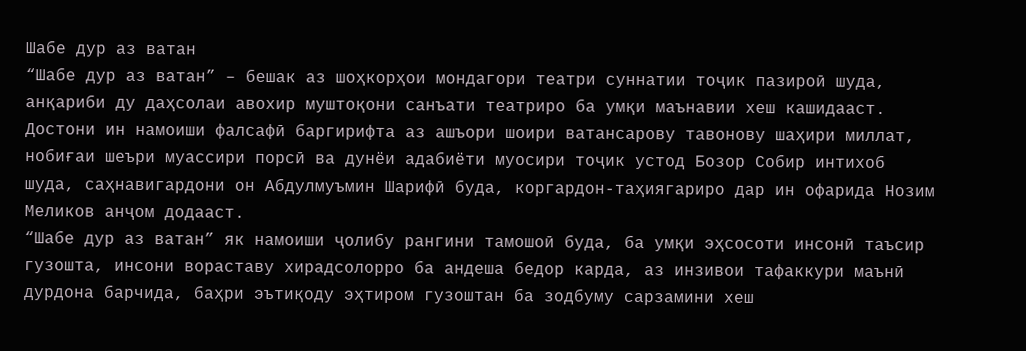Шабе дур аз ватан
“Шабе дур аз ватан” – бешак аз шоҳкорҳои мондагори театри суннатии тоҷик пазироӣ шуда, анқариби ду даҳсолаи авохир муштоқони санъати театриро ба умқи маънавии хеш кашидааст. Достони ин намоиши фалсафӣ баргирифта аз ашъори шоири ватансарову тавонову шаҳири миллат, нобиғаи шеъри муассири порсӣ ва дунёи адабиёти муосири тоҷик устод Бозор Собир интихоб шуда, саҳнавигардони он Абдулмуъмин Шарифӣ буда, коргардон-таҳиягариро дар ин офарида Нозим Меликов анҷом додааст.
“Шабе дур аз ватан” як намоиши ҷолибу рангини тамошоӣ буда, ба умқи эҳсосоти инсонӣ таъсир гузошта, инсони вораставу хирадсолорро ба андеша бедор карда, аз инзивои тафаккури маънӣ дурдона барчида, баҳри эътиқоду эҳтиром гузоштан ба зодбуму сарзамини хеш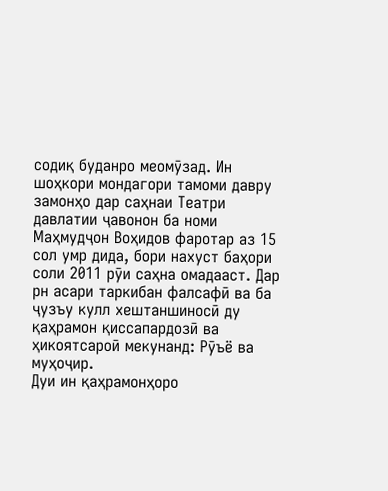содиқ буданро меомӯзад. Ин шоҳкори мондагори тамоми давру замонҳо дар саҳнаи Театри давлатии ҷавонон ба номи Маҳмудҷон Воҳидов фаротар аз 15 сол умр дида, бори нахуст баҳори соли 2011 рӯи саҳна омадааст. Дар рн асари таркибан фалсафӣ ва ба ҷузъу кулл хештаншиносӣ ду қаҳрамон қиссапардозӣ ва ҳикоятсароӣ мекунанд: Рӯъё ва муҳоҷир.
Дуи ин қаҳрамонҳоро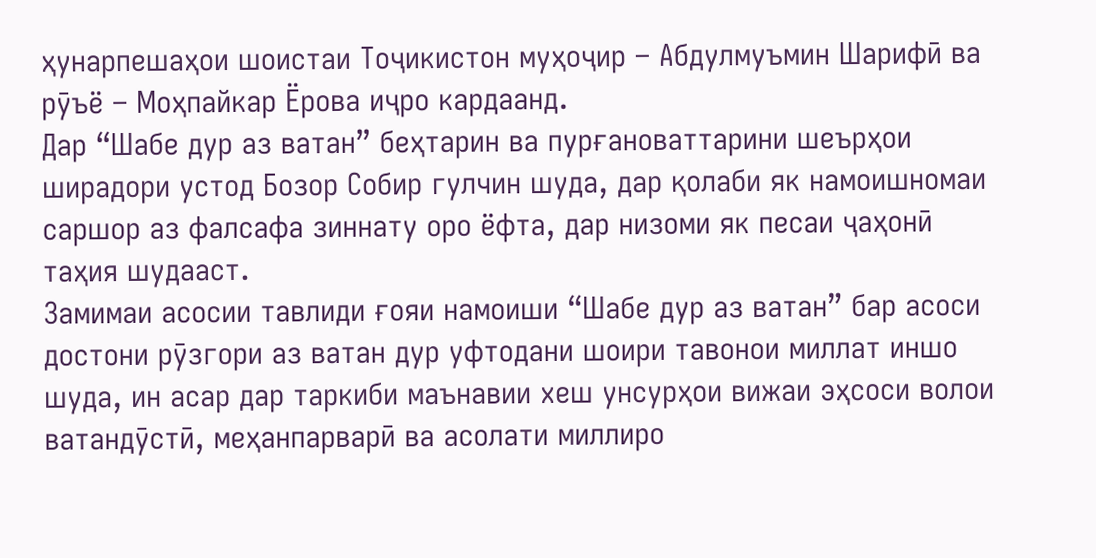ҳунарпешаҳои шоистаи Тоҷикистон муҳоҷир – Абдулмуъмин Шарифӣ ва рӯъё – Моҳпайкар Ёрова иҷро кардаанд.
Дар “Шабе дур аз ватан” беҳтарин ва пурғановаттарини шеърҳои ширадори устод Бозор Собир гулчин шуда, дар қолаби як намоишномаи саршор аз фалсафа зиннату оро ёфта, дар низоми як песаи ҷаҳонӣ таҳия шудааст.
Замимаи асосии тавлиди ғояи намоиши “Шабе дур аз ватан” бар асоси достони рӯзгори аз ватан дур уфтодани шоири тавонои миллат иншо шуда, ин асар дар таркиби маънавии хеш унсурҳои вижаи эҳсоси волои ватандӯстӣ, меҳанпарварӣ ва асолати миллиро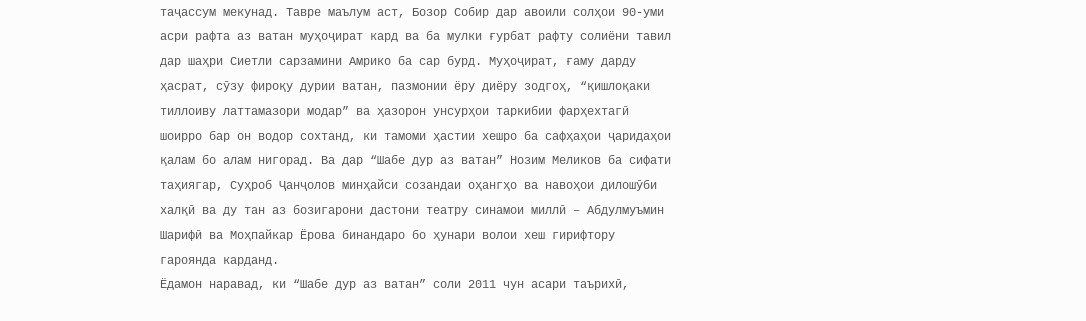таҷассум мекунад. Тавре маълум аст, Бозор Собир дар авоили солҳои 90-уми асри рафта аз ватан муҳоҷират кард ва ба мулки ғурбат рафту солиёни тавил дар шаҳри Сиетли сарзамини Амрико ба сар бурд. Муҳоҷират, ғаму дарду ҳасрат, сӯзу фироқу дурии ватан, пазмонии ёру диёру зодгоҳ, “қишлоқаки тиллоиву латтамазори модар” ва ҳазорон унсурҳои таркибии фарҳехтагӣ шоирро бар он водор сохтанд, ки тамоми ҳастии хешро ба сафҳаҳои ҷаридаҳои қалам бо алам нигорад. Ва дар “Шабе дур аз ватан” Нозим Меликов ба сифати таҳиягар, Суҳроб Ҷанҷолов минҳайси созандаи оҳангҳо ва навоҳои дилошӯби халқӣ ва ду тан аз бозигарони дастони театру синамои миллӣ – Абдулмуъмин Шарифӣ ва Моҳпайкар Ёрова бинандаро бо ҳунари волои хеш гирифтору гароянда карданд.
Ёдамон наравад, ки “Шабе дур аз ватан” соли 2011 чун асари таърихӣ,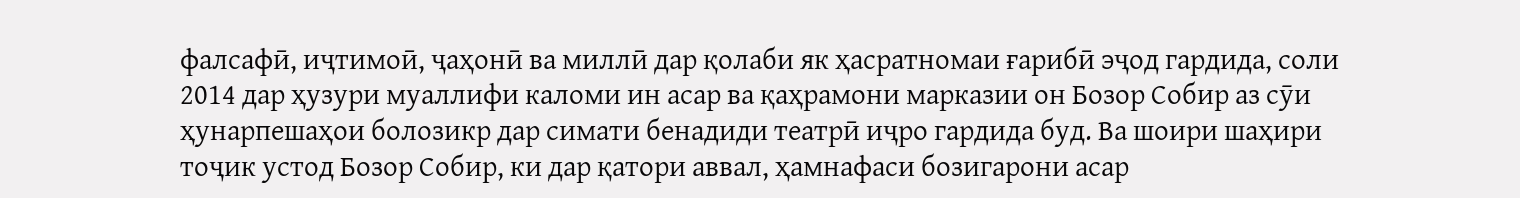фалсафӣ, иҷтимоӣ, ҷаҳонӣ ва миллӣ дар қолаби як ҳасратномаи ғарибӣ эҷод гардида, соли 2014 дар ҳузури муаллифи каломи ин асар ва қаҳрамони марказии он Бозор Собир аз сӯи ҳунарпешаҳои болозикр дар симати бенадиди театрӣ иҷро гардида буд. Ва шоири шаҳири тоҷик устод Бозор Собир, ки дар қатори аввал, ҳамнафаси бозигарони асар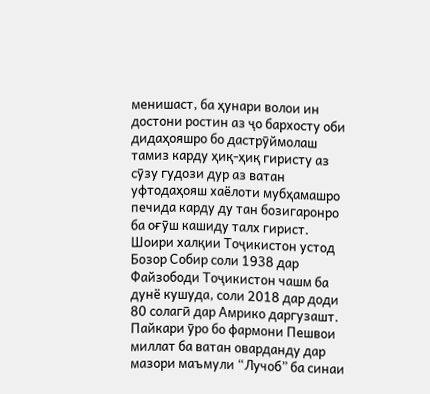менишаст, ба ҳунари волои ин достони ростин аз ҷо бархосту оби дидаҳояшро бо дастрӯймолаш тамиз карду ҳиқ-ҳиқ гиристу аз сӯзу гудози дур аз ватан уфтодаҳояш хаёлоти мубҳамашро печида карду ду тан бозигаронро ба оғӯш кашиду талх гирист.
Шоири халқии Тоҷикистон устод Бозор Собир соли 1938 дар Файзободи Тоҷикистон чашм ба дунё кушуда, соли 2018 дар доди 80 солагӣ дар Амрико даргузашт. Пайкари ӯро бо фармони Пешвои миллат ба ватан оварданду дар мазори маъмули “Лучоб” ба синаи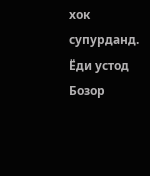хок супурданд. Ёди устод Бозор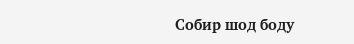Собир шод боду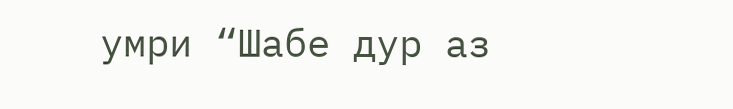умри “Шабе дур аз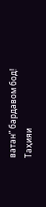ватан” бардавом бод!
Таҳияи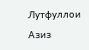Лутфуллои Азиз